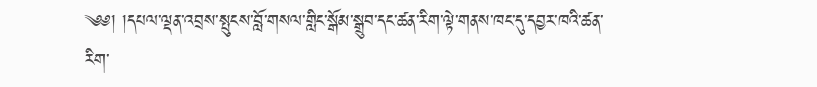༄༅། །དཔལ་ལྡན་འབྲས་སྤུངས་བློ་གསལ་གླིང་སྒོམ་སྒྲུབ་དང་ཚན་རིག་ལྟེ་གནས་ཁང་དུ་དབྱར་ཁའི་ཚན་རིག་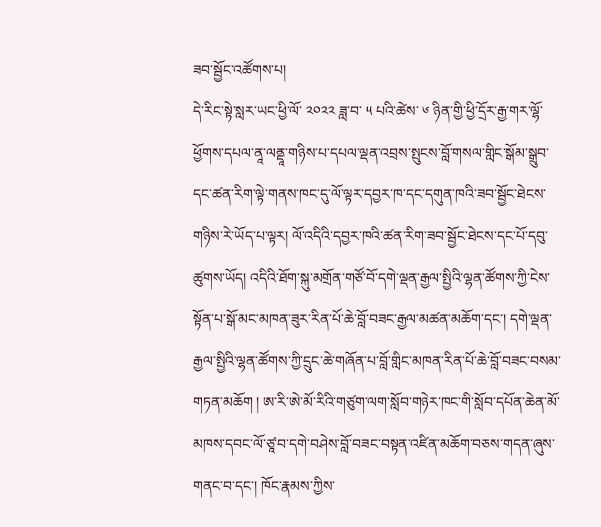ཟབ་སྦྱོང་འཚོགས་པ།
དེ་རིང་སྟེ་སླར་ཡང་ཕྱི་ལོ་ ༢༠༢༢ ཟླ་བ་ ༥ པའི་ཚེས་ ༦ ཉིན་གྱི་ཕྱི་དྲོར་རྒྱ་གར་ལྷོ་ཕྱོགས་དཔལ་ནཱ་ལནྡཱ་གཉིས་པ་དཔལ་ལྡན་འབྲས་སྤུངས་བློ་གསལ་གླིང་སྒོམ་སྒྲུབ་དང་ཚན་རིག་ལྟེ་གནས་ཁང་དུ་ལོ་ལྟར་དབྱར་ཁ་དང་དགུན་ཁའི་ཟབ་སྦྱོང་ཐེངས་གཉིས་རེ་ཡོད་པ་ལྟར། ལོ་འདིའི་དབྱར་ཁའི་ཚན་རིག་ཟབ་སྦྱོང་ཐེངས་དང་པོ་དབུ་ཚུགས་ཡོད། འདིའི་ཐོག་སྐུ་མགྲོན་གཙོ་བོ་དགེ་ལྡན་རྒྱལ་སྤྱིའི་ལྷན་ཚོགས་ཀྱི་ངེས་སྟོན་པ་སྒོ་མང་མཁན་ཟུར་རིན་པོ་ཆེ་བློ་བཟང་རྒྱལ་མཚན་མཆོག་དང་། དགེ་ལྡན་རྒྱལ་སྤྱིའི་ལྷན་ཚོགས་ཀྱི་དྲུང་ཆེ་གཞོན་པ་བློ་གླིང་མཁན་རིན་པོ་ཆེ་བློ་བཟང་བསམ་གཏན་མཆོག ། ཨ་རི་ཨེ་མོ་རིའི་གཙུག་ལག་སློབ་གཉེར་ཁང་གི་སློབ་དཔོན་ཆེན་མོ་མཁས་དབང་ལོ་ཙཱ་བ་དགེ་བཤེས་བློ་བཟང་བསྟན་འཛིན་མཆོག་བཅས་གདན་ཞུས་གནང་བ་དང་། ཁོང་རྣམས་ཀྱིས་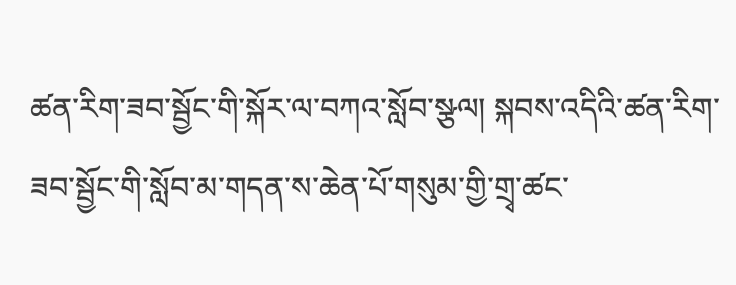ཚན་རིག་ཟབ་སྦྱོང་གི་སྐོར་ལ་བཀའ་སློབ་སྩལ། སྐབས་འདིའི་ཚན་རིག་ཟབ་སྦྱོང་གི་སློབ་མ་གདན་ས་ཆེན་པོ་གསུམ་གྱི་གྲྭ་ཚང་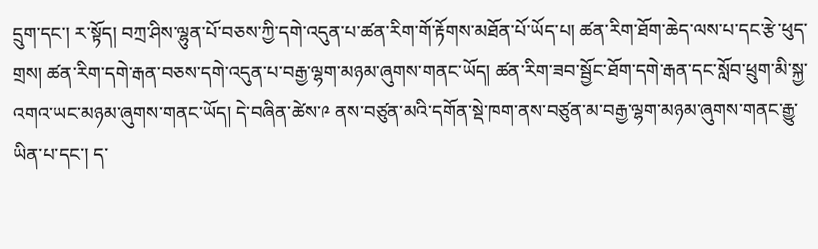དྲུག་དང་། ར་སྟོད། བཀྲ་ཤིས་ལྷུན་པོ་བཅས་ཀྱི་དགེ་འདུན་པ་ཚན་རིག་གོ་རྟོགས་མཐོན་པོ་ཡོད་པ། ཚན་རིག་ཐོག་ཆེད་ལས་པ་དང་རྩེ་ཕུད་གྲས། ཚན་རིག་དགེ་རྒན་བཅས་དགེ་འདུན་པ་བརྒྱ་ལྷག་མཉམ་ཞུགས་གནང་ཡོད། ཚན་རིག་ཟབ་སྦྱོང་ཐོག་དགེ་རྒན་དང་སློབ་ཕྲུག་མི་སྐྱ་འགའ་ཡང་མཉམ་ཞུགས་གནང་ཡོད། དེ་བཞིན་ཚེས་༩ ནས་བཙུན་མའི་དགོན་སྡེ་ཁག་ནས་བཙུན་མ་བརྒྱ་ལྷག་མཉམ་ཞུགས་གནང་རྒྱུ་ཡིན་པ་དང་། ད་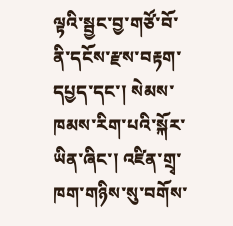ལྟའི་སྦྱང་བྱ་གཙོ་བོ་ནི་དངོས་རྫས་བརྟག་དཔྱད་དང་། སེམས་ཁམས་རིག་པའི་སྐོར་ཡིན་ཞིང་། འཛིན་གྲྭ་ཁག་གཉིས་སུ་བགོས་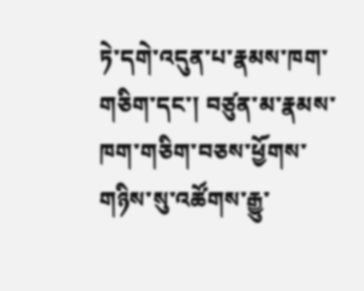ཏེ་དགེ་འདུན་པ་རྣམས་ཁག་གཅིག་དང་། བཙུན་མ་རྣམས་ཁག་གཅིག་བཅས་ཕྱོགས་གཉིས་སུ་འཚོགས་རྒྱུ་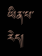ཡིན་པ་རེད།